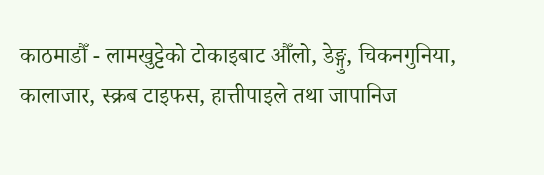काठमाडौँ - लामखुट्टेको टोकाइबाट औँलो, डेङ्गु, चिकनगुनिया, कालाजार, स्क्रब टाइफस, हात्तीपाइले तथा जापानिज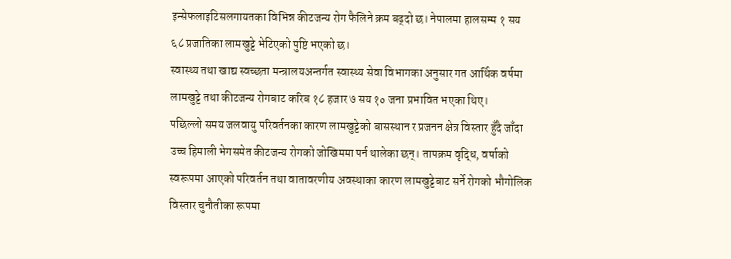इन्सेफलाइटिसलगायतका विभिन्न कीटजन्य रोग फैलिने क्रम बढ्दो छ। नेपालमा हालसम्म १ सय ६८ प्रजातिका लामखुट्टे भेटिएको पुष्टि भएको छ।
स्वास्थ्य तथा खाद्य स्वच्छता मन्त्रालयअन्तर्गत स्वास्थ्य सेवा विभागका अनुसार गत आर्थिक वर्षमा लामखुट्टे तथा कीटजन्य रोगबाट करिब १८ हजार ७ सय १० जना प्रभावित भएका थिए।
पछिल्लो समय जलवायु परिवर्तनका कारण लामखुट्टेको बासस्थान र प्रजनन क्षेत्र विस्तार हुँदै जाँदा उच्च हिमाली भेगसमेत कीटजन्य रोगको जोखिममा पर्न थालेका छन्। तापक्रम वृद्धि, वर्षाको स्वरूपमा आएको परिवर्तन तथा वातावरणीय अवस्थाका कारण लामखुट्टेबाट सर्ने रोगको भौगोलिक विस्तार चुनौतीका रूपमा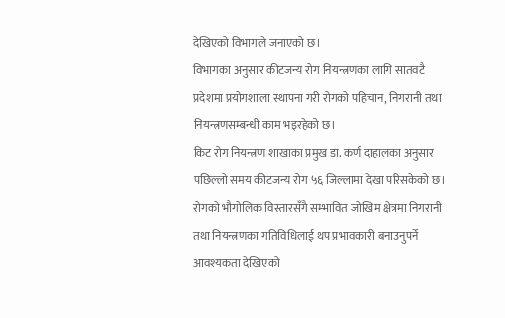देखिएको विभागले जनाएको छ।
विभागका अनुसार कीटजन्य रोग नियन्त्रणका लागि सातवटै प्रदेशमा प्रयोगशाला स्थापना गरी रोगको पहिचान, निगरानी तथा नियन्त्रणसम्बन्धी काम भइरहेको छ।
किट रोग नियन्त्रण शाखाका प्रमुख डा. कर्ण दाहालका अनुसार पछिल्लो समय कीटजन्य रोग ५६ जिल्लामा देखा परिसकेको छ। रोगको भौगोलिक विस्तारसँगै सम्भावित जोखिम क्षेत्रमा निगरानी तथा नियन्त्रणका गतिविधिलाई थप प्रभावकारी बनाउनुपर्ने आवश्यकता देखिएको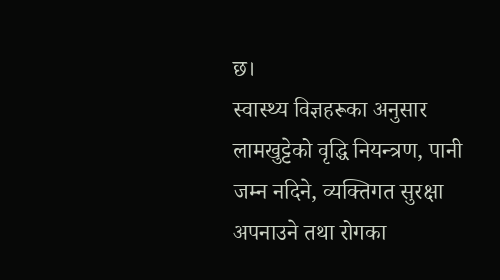छ।
स्वास्थ्य विज्ञहरूका अनुसार लामखुट्टेको वृद्धि नियन्त्रण, पानी जम्न नदिने, व्यक्तिगत सुरक्षा अपनाउने तथा रोगका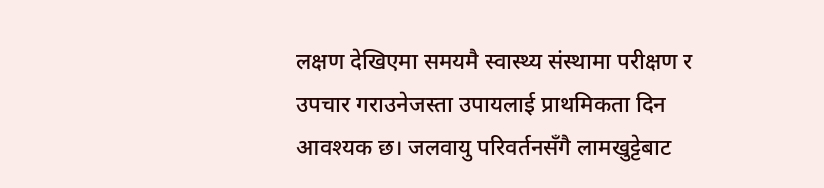लक्षण देखिएमा समयमै स्वास्थ्य संस्थामा परीक्षण र उपचार गराउनेजस्ता उपायलाई प्राथमिकता दिन आवश्यक छ। जलवायु परिवर्तनसँगै लामखुट्टेबाट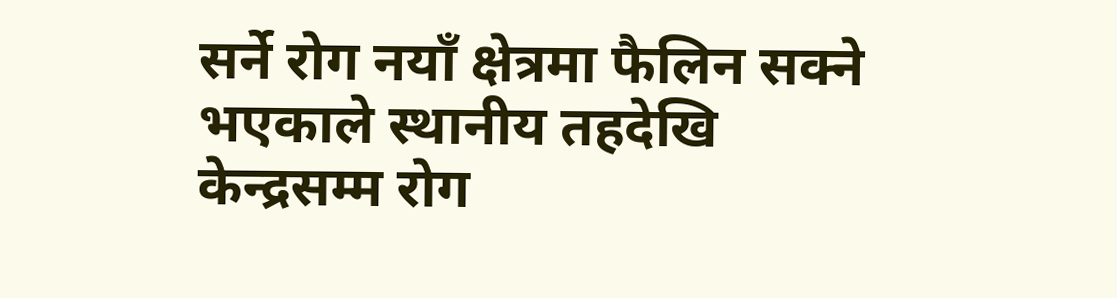सर्ने रोग नयाँ क्षेत्रमा फैलिन सक्ने भएकाले स्थानीय तहदेखि केन्द्रसम्म रोग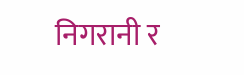निगरानी र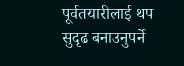पूर्वतयारीलाई थप सुदृढ बनाउनुपर्ने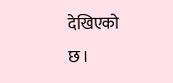देखिएको छ।